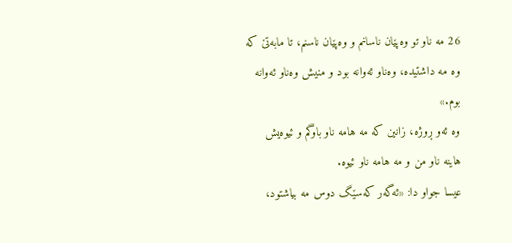26 مه ناو تو وەپێان ناسانم و وەپێان ناسنم، تا مابەتێ که وه مه داشتیدە، وەناو ئەوانه بود و منیش وەناو ئەوانه بوم.»
وه ئەو ڕوژه، زانین که مه هامه ناو باوگم و ئیوەیش هاینه ناو من و مه هامه ناو ئیوه.
عیسا جواو دا: «ئەگەر کەسێگ دوس مه بیاشتود،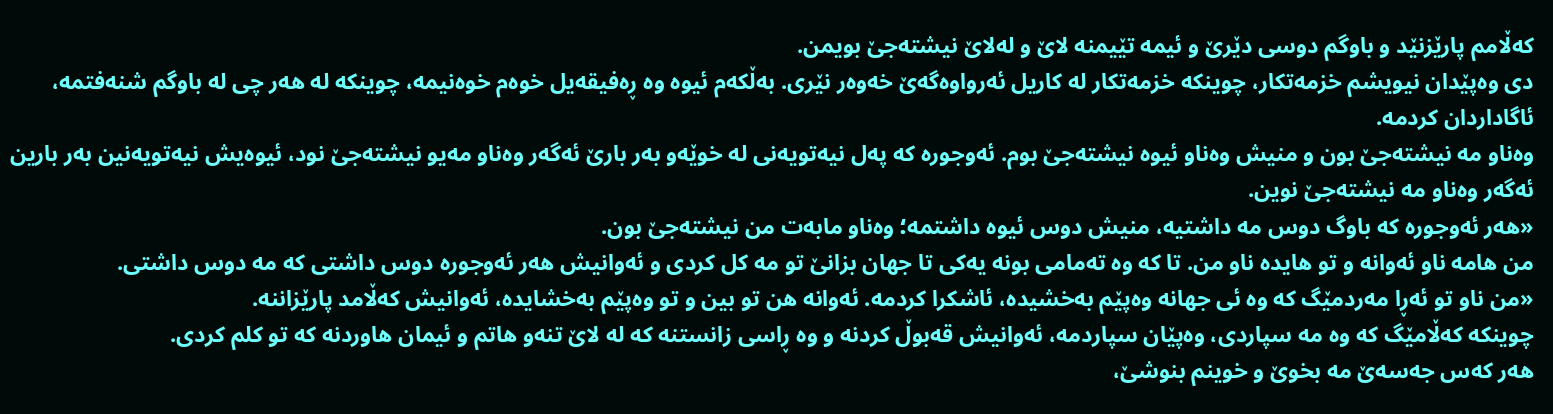کەڵامم پارێزنێد و باوگم دوسی دێرێ و ئیمه تێیمنه لاێ و لەلاێ نیشتەجێ بویمن.
دی وەپێدان نیویشم خزمەتکار، چوینکه خزمەتکار له کاریل ئەرواوەگەێ خەوەر نێری. بەڵکەم ئیوه وه ڕەفیقەیل خوەم خوەنیمه، چوینکه له هەر چی له باوگم شنەفتمه، ئاگاداردان کردمه.
وەناو مه نیشتەجێ بون و منیش وەناو ئیوه نیشتەجێ بوم. ئەوجورە که پەل نیەتویەنی له خوێەو بەر بارێ ئەگەر وەناو مەیو نیشتەجێ نود، ئیوەیش نیەتویەنین بەر بارین ئەگەر وەناو مه نیشتەجێ نوین.
«هەر ئەوجورە که باوگ دوس مه داشتیه، منیش دوس ئیوه داشتمه؛ وەناو مابەت من نیشتەجێ بون.
من هامه ناو ئەوانه و تو هایده ناو من. تا که وه تەمامی بونه یەکی تا جهان بزانێ تو مه کل کردی و ئەوانیش هەر ئەوجورە دوس داشتی که مه دوس داشتی.
«من ناو تو ئەڕا مەردمێگ که وه ئی جهانه وەپێم بەخشیده، ئاشکرا کردمه. ئەوانه هن تو بین و تو وەپێم بەخشایده، ئەوانیش کەڵامد پارێزاننه.
چوینکه کەڵامێگ که وه مه سپاردی، وەپێان سپاردمه، ئەوانیش قەبوڵ کردنه و وه ڕاسی زانستنه که له لاێ تنەو هاتم و ئیمان هاوردنه که تو کلم کردی.
هەر کەس جەسەێ مه بخوێ و خوینم بنوشێ،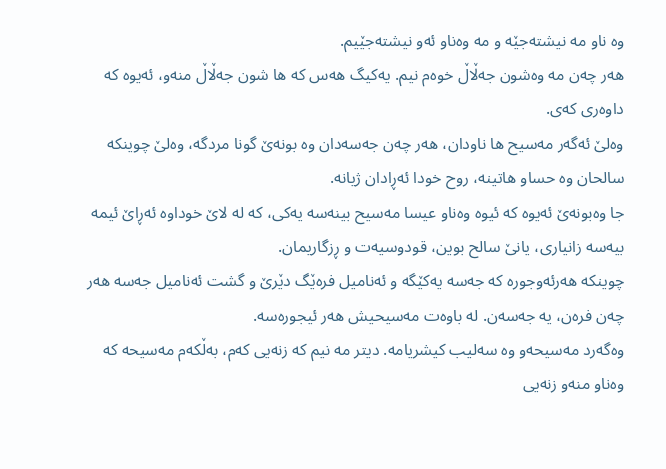وه ناو مه نیشتەجێه و مه وەناو ئەو نیشتەجێیم.
هەر چەن مه وەشون جەڵاڵ خوەم نیم. یەکیگ هەس که ها شون جەڵاڵ منەو، ئەیوه که داوەری کەی.
وەلێ ئەگەر مەسیح ها ناودان، هەر چەن جەسەدان وه بونەێ گونا مردگه، وەلێ چوینکه سالحان وه حساو هاتینه، روح خودا ئەڕادان ژیانه.
جا وەبونەێ ئەیوه که ئیوه وەناو عیسا مەسیح بینەسه یەکی، که له لاێ خوداوه ئەڕاێ ئیمه بیەسه زانیاری، یانێ سالح بوین، قودوسیەت و ڕزگاریمان.
چوینکه هەرئەوجوره که جەسه یەکێگە و ئەنامیل فرەێگ دێرێ و گشت ئەنامیل جەسه هەر چەن فرەن، یە جەسەن. له باوەت مەسیحیش هەر ئیجورەسه.
وەگەرد مەسیحەو وه سەلیب کیشریامه. دیتر مه نیم که زنەیی کەم، بەڵکەم مەسیحه که وەناو منەو زنەیی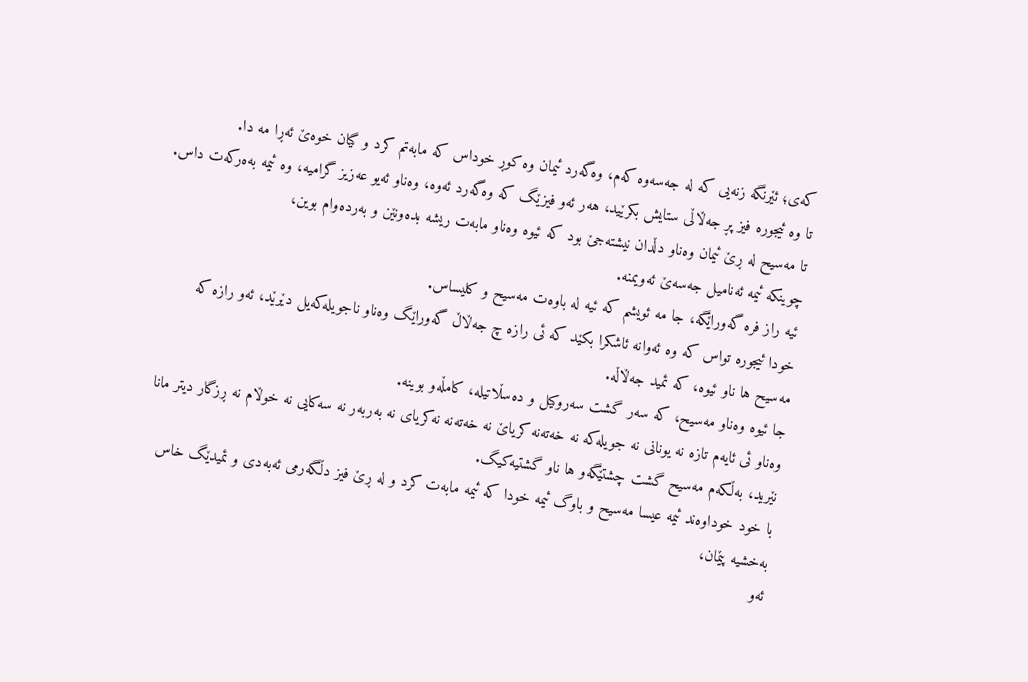کەی؛ ئێرنگه زنەیی که له جەسەوه کەم، وەگەرد ئیمان وه کوڕ خوداس که مابەتم کرد و گیان خوەێ ئەڕا مه دا.
تا وه ئیجوره فیز پڕ جەڵاڵی ستایش بکرێید، هەر ئەو فیزێگ که وەگەرد ئەوه، وەناو ئەیو عەزیز گرامیه، وه ئیمه بەەرکەت داس.
تا مەسیح له ڕێ ئیمان وەناو دڵدان نیشتەجێ بود که ئیوه وەناو مابەت ریشه بدەونێن و بەردەوام بوین،
چوینکه ئیمه ئەنامیل جەسەێ ئەویمنه.
ئیه راز فره گەوراێگه، جا مه ئویشم که ئیه له باوەت مەسیح و کلیساس.
خودا ئیجوره تواس که وه ئەوانه ئاشکرا بکێد که ئی رازه چ جەڵاڵ گەوراێگ وەناو ناجویلەکەیل دێرێد، ئەو رازه که مەسیح ها ناو ئیوه، که ئمید جەڵاڵه.
جا ئیوه وەناو مەسیح، که سەر گشت سەروکیل و دەسڵاتیله، کامڵەو بوینه.
وەناو ئی ئایەم تازه نه یونانی نه جویلەکە نه خەتەنه کریاێ نه خەتەنه نەکریای نه بەربەر نه سەکایی نه خوڵام نه ڕزگار دیتر مانا نێرید، بەڵکەم مەسیح گشت چشتێگەو ها ناو گشتیەکیگ.
با خود خوداوەند ئیمه عیسا مەسیح و باوگ ئیمه خودا که ئیمه مابەت کرد و له ڕێ فیز دڵگەرمی ئەبەدی و ئمیدێگ خاس بەخشیه پێمان،
ئەو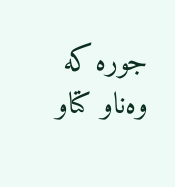جوره که وەناو کتاو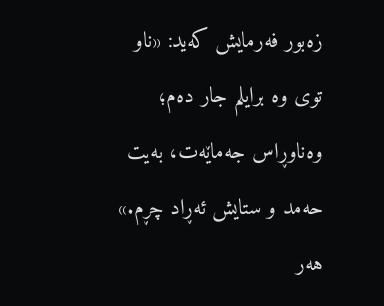زەبور فەرمایش کەید: «ناو توی وه برایلم جار دەم؛ وەناوڕاس جەماێەت، بەیت حەمد و ستایش ئەڕاد چڕم.»
هەر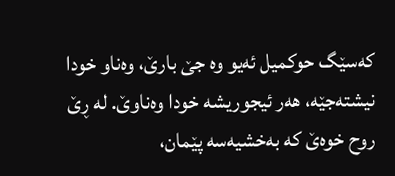کەسێگ حوکمیل ئەیو وه جێ بارێ، وەناو خودا نیشتەجێه، هەر ئیجوریشه خودا وەناوێ. له ڕێ روح خوەێ که بەخشیەسه پێمان،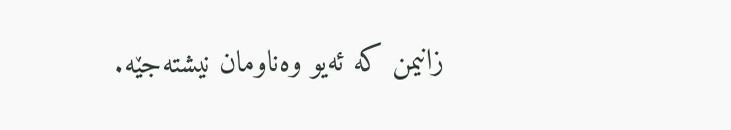زانیمن که ئەیو وەناومان نیشتەجێه.